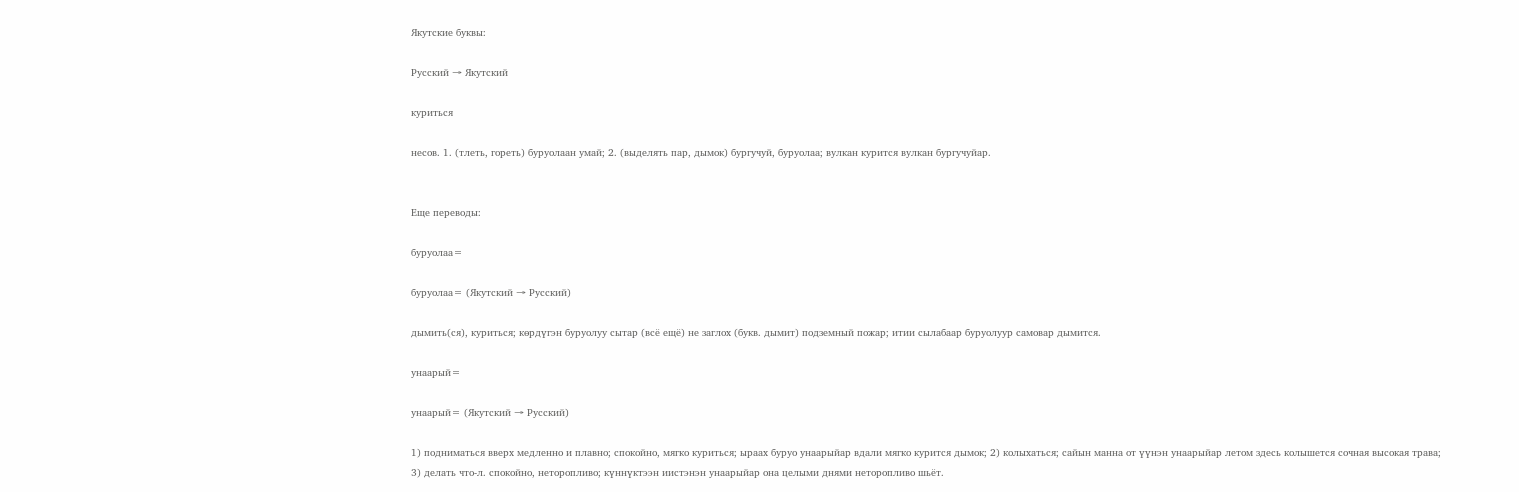Якутские буквы:

Русский → Якутский

куриться

несов. 1. (тлеть, гореть) буруолаан умай; 2. (выделять пар, дымок) бургучуй, буруолаа; вулкан курится вулкан бургучуйар.


Еще переводы:

буруолаа=

буруолаа= (Якутский → Русский)

дымить(ся), куриться; көрдүгэн буруолуу сытар (всё ещё) не заглох (букв. дымит) подземный пожар; итии сылабаар буруолуур самовар дымится.

унаарый=

унаарый= (Якутский → Русский)

1) подниматься вверх медленно и плавно; спокойно, мягко куриться; ыраах буруо унаарыйар вдали мягко курится дымок; 2) колыхаться; сайын манна от үүнэн унаарыйар летом здесь колышется сочная высокая трава; 3) делать что-л. спокойно, неторопливо; күннүктээн иистэнэн унаарыйар она целыми днями неторопливо шьёт.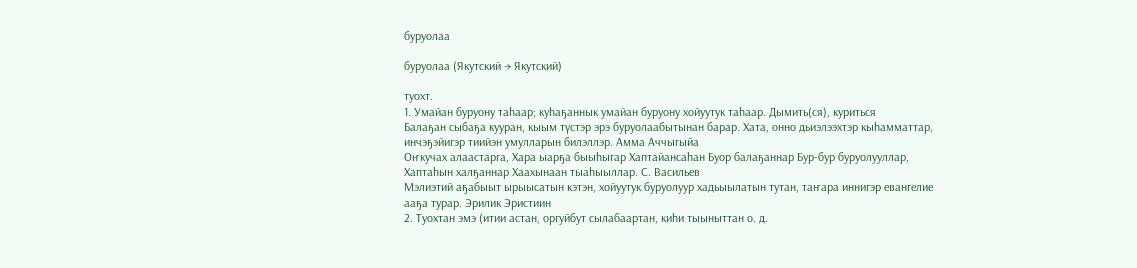буруолаа

буруолаа (Якутский → Якутский)

туохт.
1. Умайан буруону таһаар; куһаҕаннык умайан буруону хойуутук таһаар. Дымить(ся), куриться
Балаҕан сыбаҕа кууран, кыым түстэр эрэ буруолаабытынан барар. Хата, онно дьиэлээхтэр кыһамматтар, инчэҕэйигэр тиийэн умулларын билэллэр. Амма Аччыгыйа
Оҥкучах алаастарга, Хара ыарҕа быыһыгар Хаптайансаһан Буор балаҕаннар Бур-бур буруолууллар, Хаптаһын халҕаннар Хаахынаан тыаһыыллар. С. Васильев
Мэлиэтий аҕабыыт ырыысатын кэтэн, хойуутук буруолуур хадьыылатын тутан, таҥара иннигэр евангелие ааҕа турар. Эрилик Эристиин
2. Туохтан эмэ (итии астан, оргуйбут сылабаартан, киһи тыыныттан о. д.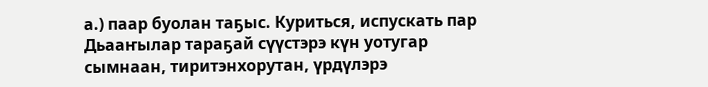а.) паар буолан таҕыс. Куриться, испускать пар
Дьааҥылар тараҕай сүүстэрэ күн уотугар сымнаан, тиритэнхорутан, үрдүлэрэ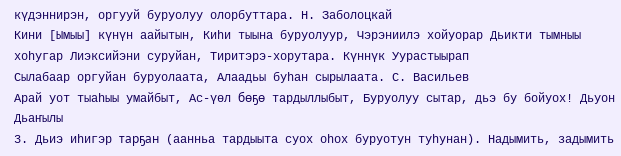күдэннирэн, оргууй буруолуу олорбуттара. Н. Заболоцкай
Кини [Ымыы] күнүн аайытын, Киһи тыына буруолуур, Чэрэниилэ хойуорар Дьикти тымныы хоһугар Лиэксийэни суруйан, Тиритэрэ-хорутара. Күннүк Уурастыырап
Сылабаар оргуйан буруолаата, Алаадьы буһан сырылаата. С. Васильев
Арай уот тыаһыы умайбыт, Ас-үөл бөҕө тардыллыбыт, Буруолуу сытар, дьэ бу бойуох! Дьуон Дьаҥылы
3. Дьиэ иһигэр тарҕан (аанньа тардыыта суох оһох буруотун туһунан). Надымить, задымить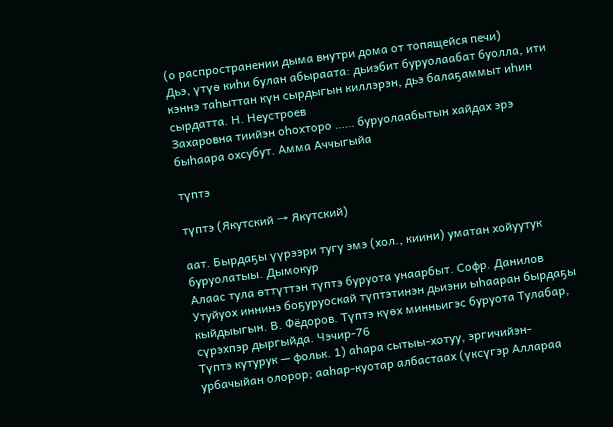(о распространении дыма внутри дома от топящейся печи)
Дьэ, үтүө киһи булан абыраата: дьиэбит буруолаабат буолла, ити кэннэ таһыттан күн сырдыгын киллэрэн, дьэ балаҕаммыт иһин сырдатта. Н. Неустроев
Захаровна тиийэн оһохторо …… буруолаабытын хайдах эрэ быһаара охсубут. Амма Аччыгыйа

түптэ

түптэ (Якутский → Якутский)

аат. Бырдаҕы үүрээри тугу эмэ (хол., киини) уматан хойуутук буруолатыы. Дымокур
Алаас тула өттүттэн түптэ буруота унаарбыт. Софр. Данилов
Утуйуох иннинэ боҕуруоскай түптэтинэн дьиэни ыһааран бырдаҕы кыйдыыгын. В. Фёдоров. Түптэ күөх минньигэс буруота Тулабар, сүрэхпэр дыргыйда. Чэчир-76
Түптэ кутурук — фольк. 1) аһара сытыы-хотуу, эргичийэн-урбачыйан олорор; ааһар-куотар албастаах (үксүгэр Аллараа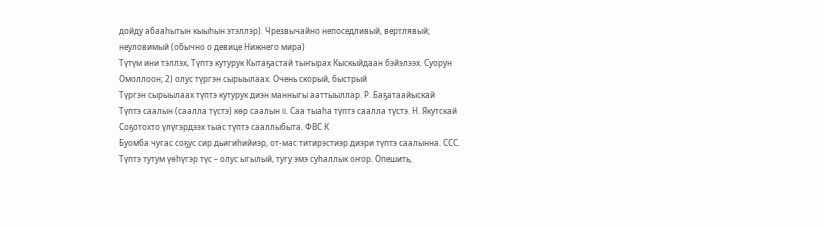дойду абааһытын кыыһын этэллэр). Чрезвычайно непоседливый, вертлявый; неуловимый (обычно о девице Нижнего мира)
Түтүм ини тэллэх, Түптэ кутурук Кытаҕастай тыҥырах Кыскыйдаан бэйэлээх. Суорун Омоллоон; 2) олус түргэн сырыылаах. Очень скорый, быстрый
Түргэн сырыылаах түптэ кутурук диэн манныгы ааттыыллар. Р. Баҕатаайыскай
Түптэ саалын (саалла түстэ) көр саалын II. Саа тыаһа түптэ саалла түстэ. Н. Якутскай
Соҕотохто үлүгэрдээх тыас түптэ сааллыбыта. ФВС К
Буомба чугас соҕус сир дьигиһийиэр, от-мас титирэстиэр диэри түптэ саалынна. ССС. Түптэ тутум үөһүгэр түс – олус ыгылый, тугу эмэ суһаллык оҥор. Опешить,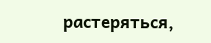растеряться,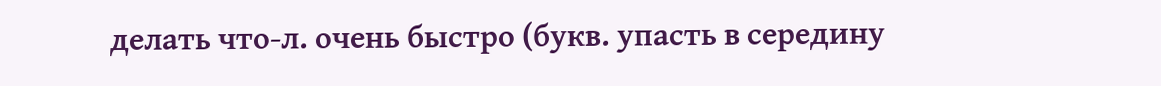делать что-л. очень быстро (букв. упасть в середину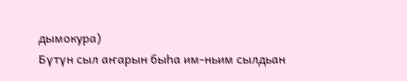дымокура)
Бүтүн сыл аҥарын быһа им-ньим сылдьан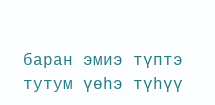баран эмиэ түптэ тутум үөһэ түһүү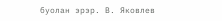буолан эрэр. В. Яковлев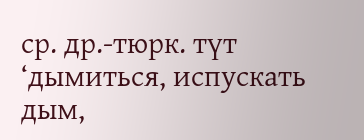ср. др.-тюрк. түт ‘дымиться, испускать дым,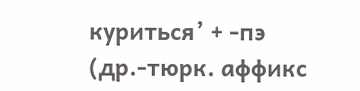куриться’ + -пэ (др.-тюрк. аффикс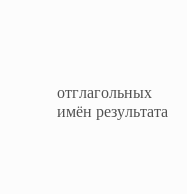отглагольных имён результата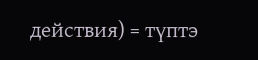действия) = түптэ